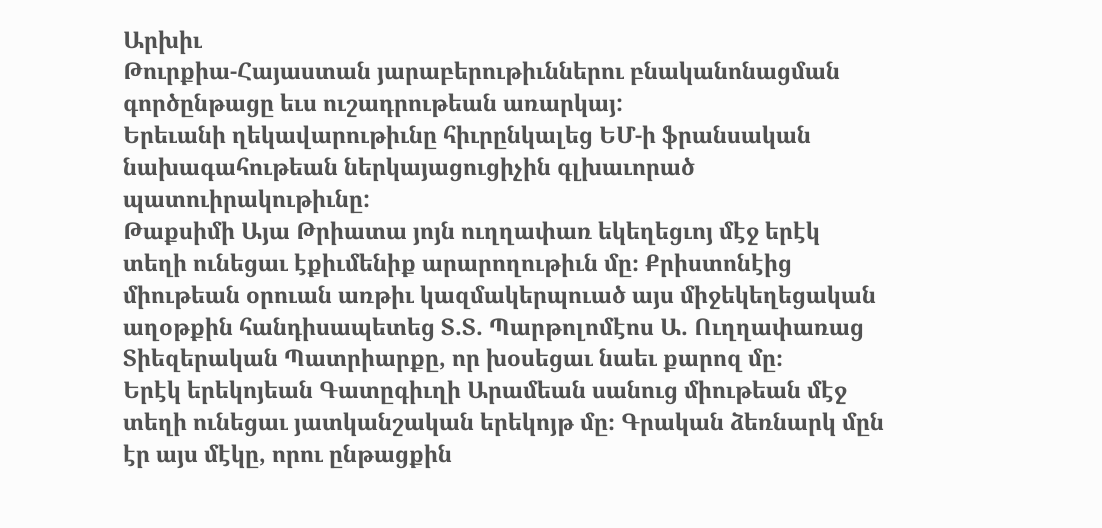Արխիւ
Թուրքիա-Հայաստան յարաբերութիւններու բնականոնացման գործընթացը եւս ուշադրութեան առարկայ:
Երեւանի ղեկավարութիւնը հիւրընկալեց ԵՄ-ի ֆրանսական նախագահութեան ներկայացուցիչին գլխաւորած պատուիրակութիւնը:
Թաքսիմի Այա Թրիատա յոյն ուղղափառ եկեղեցւոյ մէջ երէկ տեղի ունեցաւ էքիւմենիք արարողութիւն մը։ Քրիստոնէից միութեան օրուան առթիւ կազմակերպուած այս միջեկեղեցական աղօթքին հանդիսապետեց Տ.Տ. Պարթոլոմէոս Ա. Ուղղափառաց Տիեզերական Պատրիարքը, որ խօսեցաւ նաեւ քարոզ մը։
Երէկ երեկոյեան Գատըգիւղի Արամեան սանուց միութեան մէջ տեղի ունեցաւ յատկանշական երեկոյթ մը։ Գրական ձեռնարկ մըն էր այս մէկը, որու ընթացքին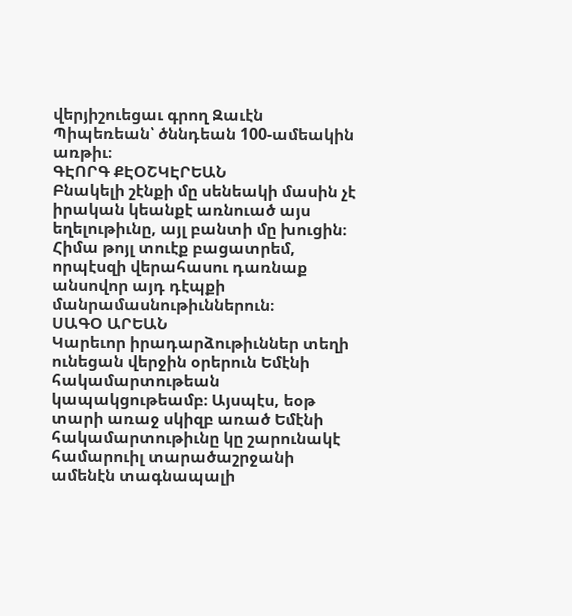վերյիշուեցաւ գրող Զաւէն Պիպեռեան՝ ծննդեան 100-ամեակին առթիւ։
ԳԷՈՐԳ ՔԷՕՇԿԷՐԵԱՆ
Բնակելի շէնքի մը սենեակի մասին չէ իրական կեանքէ առնուած այս եղելութիւնը, այլ բանտի մը խուցին։ Հիմա թոյլ տուէք բացատրեմ, որպէսզի վերահասու դառնաք անսովոր այդ դէպքի մանրամասնութիւններուն։
ՍԱԳՕ ԱՐԵԱՆ
Կարեւոր իրադարձութիւններ տեղի ունեցան վերջին օրերուն Եմէնի հակամարտութեան կապակցութեամբ։ Այսպէս, եօթ տարի առաջ սկիզբ առած Եմէնի հակամարտութիւնը կը շարունակէ համարուիլ տարածաշրջանի ամենէն տագնապալի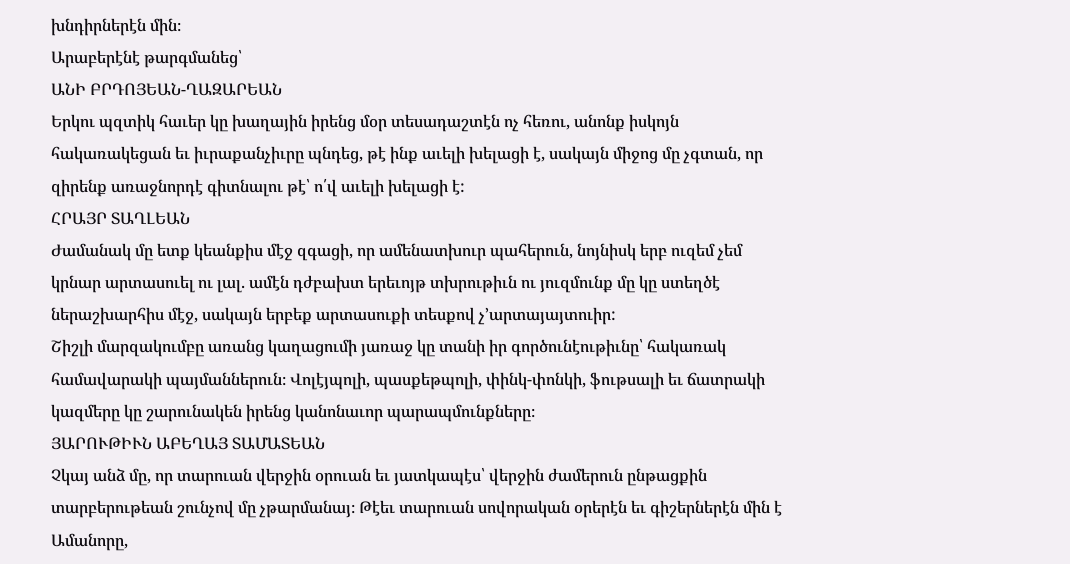խնդիրներէն մին։
Արաբերէնէ թարգմանեց՝
ԱՆԻ ԲՐԴՈՅԵԱՆ-ՂԱԶԱՐԵԱՆ
Երկու պզտիկ հաւեր կը խաղային իրենց մօր տեսադաշտէն ոչ հեռու, անոնք իսկոյն հակառակեցան եւ իւրաքանչիւրը պնդեց, թէ ինք աւելի խելացի է, սակայն միջոց մը չգտան, որ զիրենք առաջնորդէ գիտնալու թէ՝ ո՛վ աւելի խելացի է:
ՀՐԱՅՐ ՏԱՂԼԵԱՆ
Ժամանակ մը ետք կեանքիս մէջ զգացի, որ ամենատխուր պահերուն, նոյնիսկ երբ ուզեմ չեմ կրնար արտասուել ու լալ. ամէն դժբախտ երեւոյթ տխրութիւն ու յուզմունք մը կը ստեղծէ ներաշխարհիս մէջ, սակայն երբեք արտասուքի տեսքով չ՚արտայայտուիր:
Շիշլի մարզակումբը առանց կաղացումի յառաջ կը տանի իր գործունէութիւնը՝ հակառակ համավարակի պայմաններուն։ Վոլէյպոլի, պասքեթպոլի, փինկ-փոնկի, ֆութսալի եւ ճատրակի կազմերը կը շարունակեն իրենց կանոնաւոր պարապմունքները։
ՅԱՐՈՒԹԻՒՆ ԱԲԵՂԱՅ ՏԱՄԱՏԵԱՆ
Չկայ անձ մը, որ տարուան վերջին օրուան եւ յատկապէս՝ վերջին ժամերուն ընթացքին տարբերութեան շունչով մը չթարմանայ։ Թէեւ տարուան սովորական օրերէն եւ գիշերներէն մին է Ամանորը,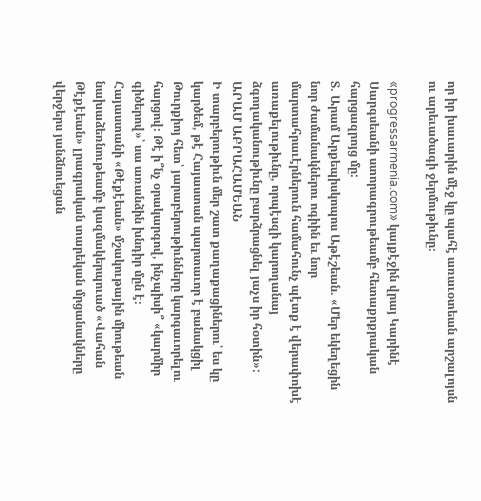որ իր խաւարին մէջ կը պահէ առաւօտեան արշալոյսն ու արեւածագի ջերմութիւնը։

«progressarmenia.com» կայքէջին վրայ Կարինէ Սարգսեանի ստորագրութեամբ հետաքրքրական հարցազրոյց մը:
Տ. Արամ Արքեպիսկոպոս Աթէշեան. «Մեր եկեղեցին նոր ժամանակներու ոգիին եւ նոր մարտահրաւէրներուն համահունչ պէտք է վերափոխէ առաքելութիւնը, որպէսզի կարողանայ ձգողականութիւնը բարձրացնել յաչս իր հօտին»:
ԱՐԱՄ ԱԲՐԱՀԱՄԵԱՆ
Ի տարբերութիւն մեր շատ քաղաքացիներու՝ ես կը կարծեմ, թէ Հայաստան պարտաւոր է բանակցիլ Թուրքիոյ հետ՝ յարաբերութիւնները կարգաւորելու հարցով։ Թէ ի՞նչ օրակարգով, ինչպիսի՞ «կարմիր գիծերով»՝ սա առանձին խնդիր մըն է։
Հայաստանի «Թէքէեան» մշակութային միութեան նախաձեռնութեամբ կազմակերպուած «Վահան Թէքէեան» լրագրական տարեկան մրցանակները վերջերս յանձնուեցան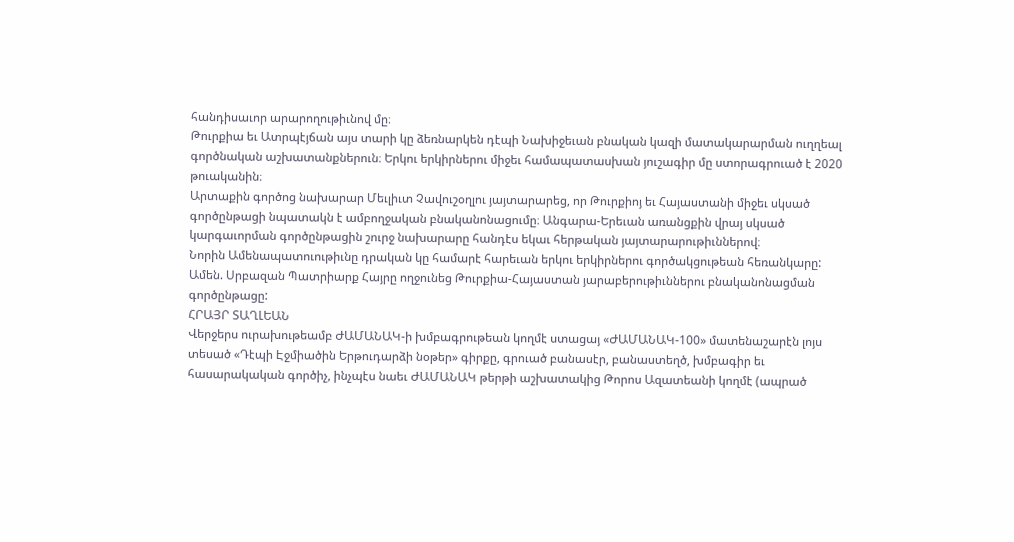հանդիսաւոր արարողութիւնով մը։
Թուրքիա եւ Ատրպէյճան այս տարի կը ձեռնարկեն դէպի Նախիջեւան բնական կազի մատակարարման ուղղեալ գործնական աշխատանքներուն։ Երկու երկիրներու միջեւ համապատասխան յուշագիր մը ստորագրուած է 2020 թուականին։
Արտաքին գործոց նախարար Մեւլիւտ Չավուշօղլու յայտարարեց, որ Թուրքիոյ եւ Հայաստանի միջեւ սկսած գործընթացի նպատակն է ամբողջական բնականոնացումը։ Անգարա-Երեւան առանցքին վրայ սկսած կարգաւորման գործընթացին շուրջ նախարարը հանդէս եկաւ հերթական յայտարարութիւններով։
Նորին Ամենապատուութիւնը դրական կը համարէ հարեւան երկու երկիրներու գործակցութեան հեռանկարը:
Ամեն. Սրբազան Պատրիարք Հայրը ողջունեց Թուրքիա-Հայաստան յարաբերութիւններու բնականոնացման գործընթացը:
ՀՐԱՅՐ ՏԱՂԼԵԱՆ
Վերջերս ուրախութեամբ ԺԱՄԱՆԱԿ-ի խմբագրութեան կողմէ ստացայ «ԺԱՄԱՆԱԿ-100» մատենաշարէն լոյս տեսած «Դէպի Էջմիածին Երթուդարձի նօթեր» գիրքը, գրուած բանասէր, բանաստեղծ, խմբագիր եւ հասարակական գործիչ, ինչպէս նաեւ ԺԱՄԱՆԱԿ թերթի աշխատակից Թորոս Ազատեանի կողմէ (ապրած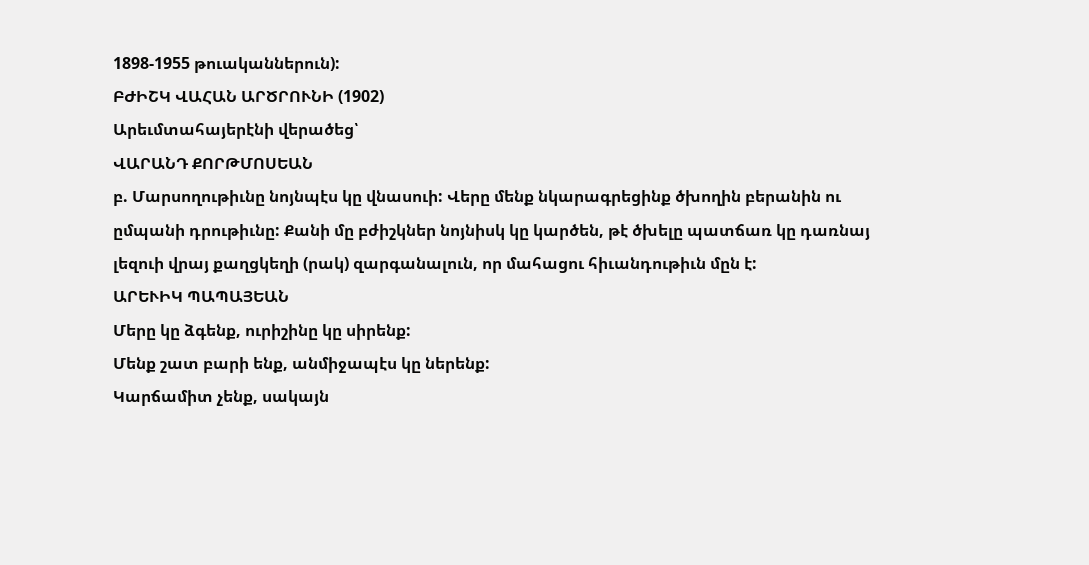1898-1955 թուականներուն):
ԲԺԻՇԿ ՎԱՀԱՆ ԱՐԾՐՈՒՆԻ (1902)
Արեւմտահայերէնի վերածեց՝
ՎԱՐԱՆԴ ՔՈՐԹՄՈՍԵԱՆ
բ. Մարսողութիւնը նոյնպէս կը վնասուի: Վերը մենք նկարագրեցինք ծխողին բերանին ու ըմպանի դրութիւնը: Քանի մը բժիշկներ նոյնիսկ կը կարծեն, թէ ծխելը պատճառ կը դառնայ լեզուի վրայ քաղցկեղի (րակ) զարգանալուն, որ մահացու հիւանդութիւն մըն է:
ԱՐԵՒԻԿ ՊԱՊԱՅԵԱՆ
Մերը կը ձգենք, ուրիշինը կը սիրենք:
Մենք շատ բարի ենք, անմիջապէս կը ներենք:
Կարճամիտ չենք, սակայն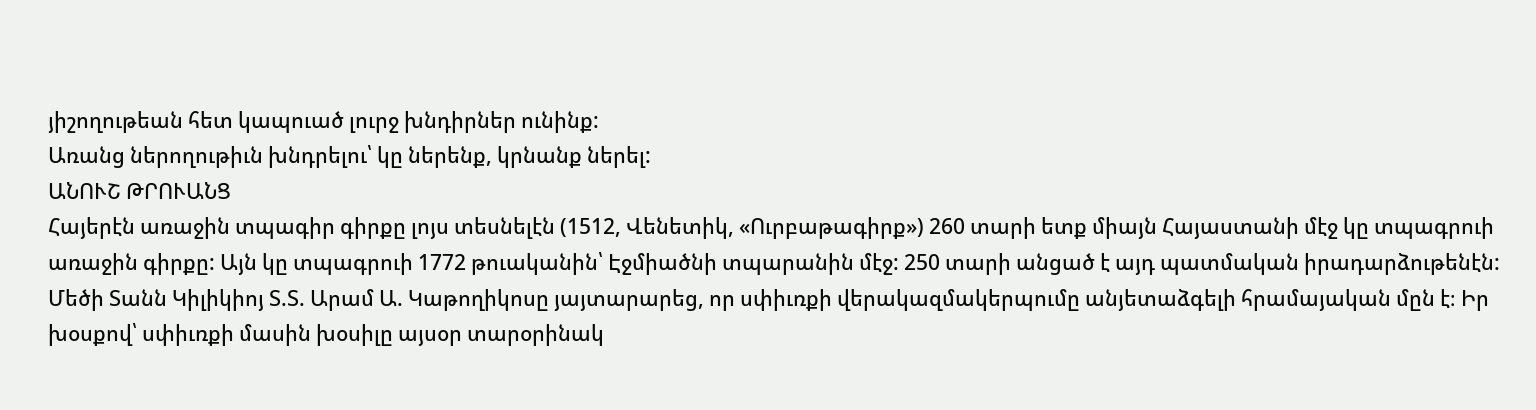յիշողութեան հետ կապուած լուրջ խնդիրներ ունինք:
Առանց ներողութիւն խնդրելու՝ կը ներենք, կրնանք ներել:
ԱՆՈՒՇ ԹՐՈՒԱՆՑ
Հայերէն առաջին տպագիր գիրքը լոյս տեսնելէն (1512, Վենետիկ, «Ուրբաթագիրք») 260 տարի ետք միայն Հայաստանի մէջ կը տպագրուի առաջին գիրքը: Այն կը տպագրուի 1772 թուականին՝ Էջմիածնի տպարանին մէջ: 250 տարի անցած է այդ պատմական իրադարձութենէն:
Մեծի Տանն Կիլիկիոյ Տ.Տ. Արամ Ա. Կաթողիկոսը յայտարարեց, որ սփիւռքի վերակազմակերպումը անյետաձգելի հրամայական մըն է։ Իր խօսքով՝ սփիւռքի մասին խօսիլը այսօր տարօրինակ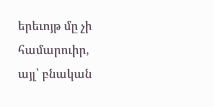երեւոյթ մը չի համարուիր, այլ՝ բնական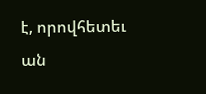է, որովհետեւ ան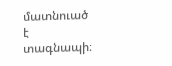մատնուած է տագնապի։